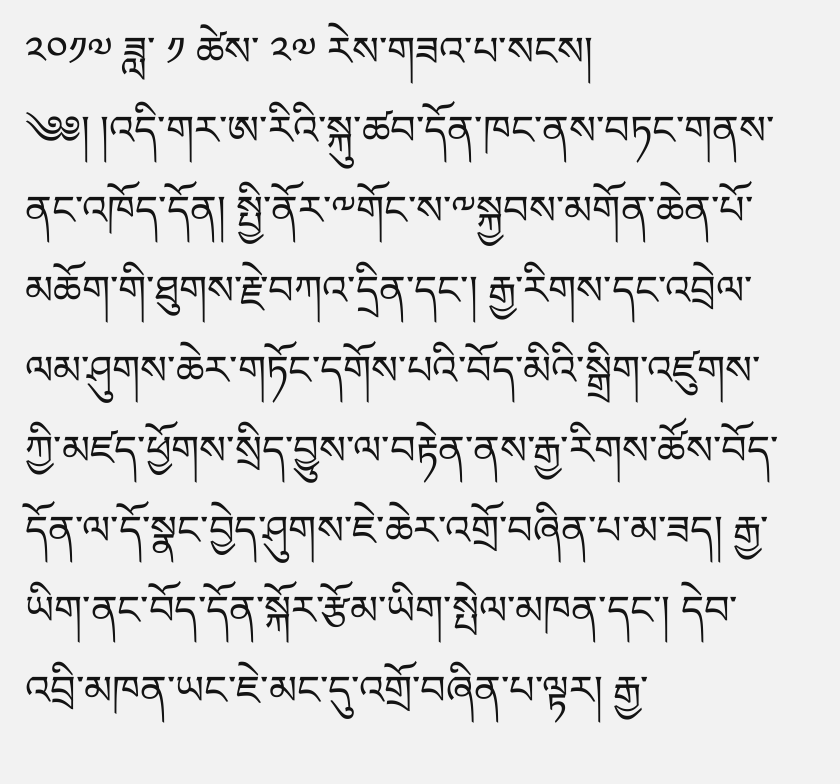༢༠༡༧ ཟླ་ ༡ ཚེས་ ༢༧ རེས་གཟའ་པ་སངས།
༄༅། །འདི་གར་ཨ་རིའི་སྐུ་ཚབ་དོན་ཁང་ནས་བཏང་གནས་ནང་འཁོད་དོན། སྤྱི་ནོར་༸གོང་ས་༸སྐྱབས་མགོན་ཆེན་པོ་མཆོག་གི་ཐུགས་རྗེ་བཀའ་དྲིན་དང་། རྒྱ་རིགས་དང་འབྲེལ་ལམ་ཤུགས་ཆེར་གཏོང་དགོས་པའི་བོད་མིའི་སྒྲིག་འཛུགས་ཀྱི་མཛད་ཕྱོགས་སྲིད་བྱུས་ལ་བརྟེན་ནས་རྒྱ་རིགས་ཚོས་བོད་དོན་ལ་དོ་སྣང་བྱེད་ཤུགས་ཇེ་ཆེར་འགྲོ་བཞིན་པ་མ་ཟད། རྒྱ་ཡིག་ནང་བོད་དོན་སྐོར་རྩོམ་ཡིག་སྤེལ་མཁན་དང་། དེབ་འབྲི་མཁན་ཡང་ཇེ་མང་དུ་འགྲོ་བཞིན་པ་ལྟར། རྒྱ་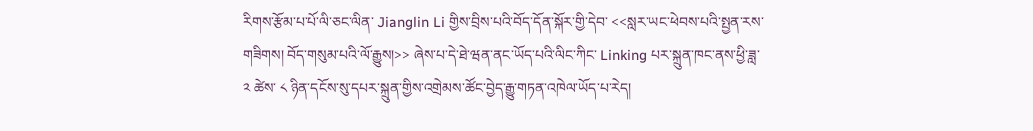རིགས་རྩོམ་པ་པོ་ལི་ཅང་ལིན་ Jianglin Li གྱིས་བྲིས་པའི་བོད་དོན་སྐོར་གྱི་དེབ་ <<སླར་ཡང་ཕེབས་པའི་སྤྱན་རས་གཟིགས། བོད་གསུམ་པའི་ལོ་རྒྱུས།>> ཞེས་པ་དེ་ཐེ་ཝན་ནང་ཡོད་པའི་ལིང་ཀིང་ Linking པར་སྐྲུན་ཁང་ནས་ཕྱི་ཟླ་ ༢ ཚེས་ ༨ ཉིན་དངོས་སུ་དཔར་སྐྲུན་གྱིས་འགྲེམས་ཚོང་བྱེད་རྒྱུ་གཏན་འཁེལ་ཡོད་པ་རེད།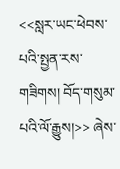<<སླར་ཡང་ཕེབས་པའི་སྤྱན་རས་གཟིགས། བོད་གསུམ་པའི་ལོ་རྒྱུས།>> ཞེས་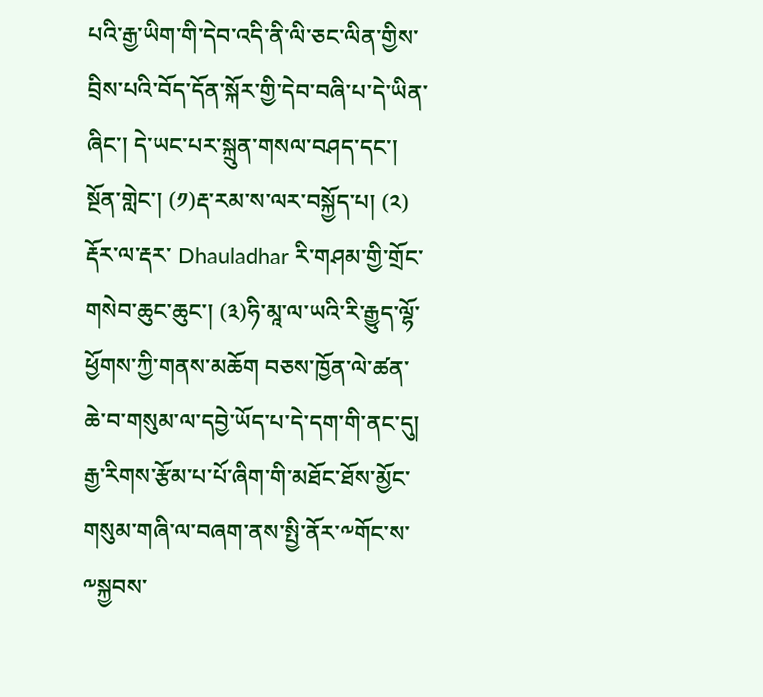པའི་རྒྱ་ཡིག་གི་དེབ་འདི་ནི་ལི་ཅང་ལིན་གྱིས་བྲིས་པའི་བོད་དོན་སྐོར་གྱི་དེབ་བཞི་པ་དེ་ཡིན་ཞིང་། དེ་ཡང་པར་སྐྲུན་གསལ་བཤད་དང་། སྔོན་གླེང་། (༡)རྡ་རམ་ས་ལར་བསྐྱོད་པ། (༢) རྡོར་ལ་རྡར་ Dhauladhar རི་གཤམ་གྱི་གྲོང་གསེབ་ཆུང་ཆུང་། (༣)ཧི་མཱ་ལ་ཡའི་རི་རྒྱུད་ལྷོ་ཕྱོགས་ཀྱི་གནས་མཆོག བཅས་ཁྱོན་ལེ་ཚན་ཆེ་བ་གསུམ་ལ་དབྱེ་ཡོད་པ་དེ་དག་གི་ནང་དུ། རྒྱ་རིགས་རྩོམ་པ་པོ་ཞིག་གི་མཐོང་ཐོས་མྱོང་གསུམ་གཞི་ལ་བཞག་ནས་སྤྱི་ནོར་༸གོང་ས་༸སྐྱབས་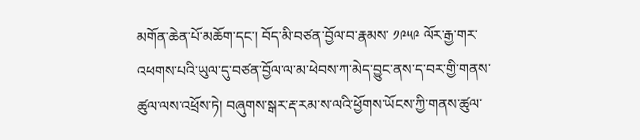མགོན་ཆེན་པོ་མཆོག་དང་། བོད་མི་བཙན་བྱོལ་བ་རྣམས་ ༡༩༥༩ ལོར་རྒྱ་གར་འཕགས་པའི་ཡུལ་དུ་བཙན་བྱོལ་ལ་མ་ཕེབས་ཀ་མེད་བྱུང་ནས་ད་བར་གྱི་གནས་ཚུལ་ལས་འཕྲོས་ཏེ། བཞུགས་སྒར་རྡ་རམ་ས་ལའི་ཕྱོགས་ཡོངས་ཀྱི་གནས་ཚུལ་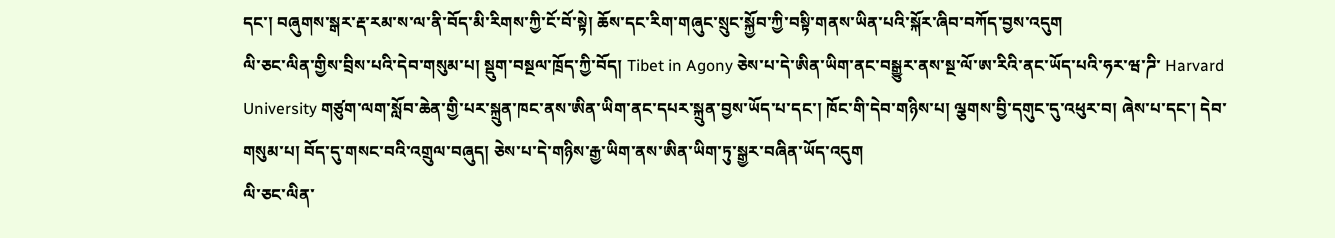དང་། བཞུགས་སྒར་རྡ་རམ་ས་ལ་ནི་བོད་མི་རིགས་ཀྱི་ངོ་བོ་སྟེ། ཆོས་དང་རིག་གཞུང་སྲུང་སྐྱོབ་ཀྱི་བསྟི་གནས་ཡིན་པའི་སྐོར་ཞིབ་བཀོད་བྱས་འདུག
ལི་ཅང་ལིན་གྱིས་བྲིས་པའི་དེབ་གསུམ་པ། སྡུག་བསྔལ་ཁྲོད་ཀྱི་བོད། Tibet in Agony ཅེས་པ་དེ་ཨིན་ཡིག་ནང་བསྒྱུར་ནས་སྔ་ལོ་ཨ་རིའི་ནང་ཡོད་པའི་ཧར་ཝ་ཌི་ Harvard University གཙུག་ལག་སློབ་ཆེན་གྱི་པར་སྐྲུན་ཁང་ནས་ཨིན་ཡིག་ནང་དཔར་སྐྲུན་བྱས་ཡོད་པ་དང་། ཁོང་གི་དེབ་གཉིས་པ། ལྕགས་བྱི་དགུང་དུ་འཕུར་བ། ཞེས་པ་དང་། དེབ་གསུམ་པ། བོད་དུ་གསང་བའི་འགྲུལ་བཞུད། ཅེས་པ་དེ་གཉིས་རྒྱ་ཡིག་ནས་ཨིན་ཡིག་ཏུ་སྒྱར་བཞིན་ཡོད་འདུག
ལི་ཅང་ལིན་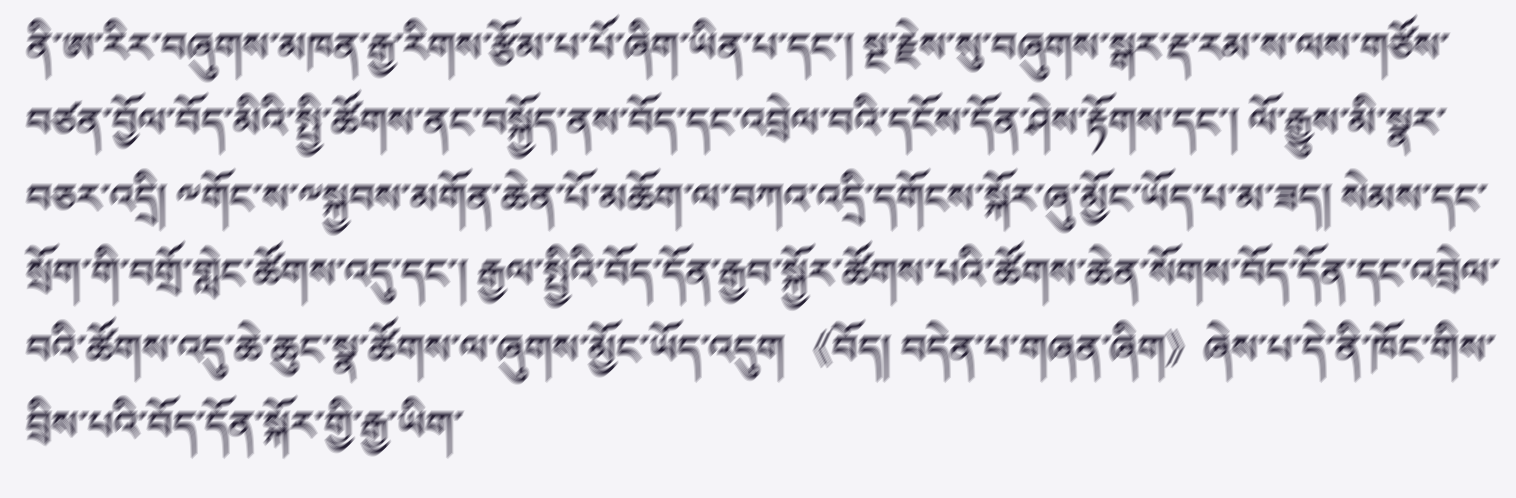ནི་ཨ་རིར་བཞུགས་མཁན་རྒྱ་རིགས་རྩོམ་པ་པོ་ཞིག་ཡིན་པ་དང་། སྔ་རྗེས་སུ་བཞུགས་སྒར་རྡ་རམ་ས་ལས་གཙོས་བཙན་བྱོལ་བོད་མིའི་སྤྱི་ཚོགས་ནང་བསྐྱོད་ནས་བོད་དང་འབྲེལ་བའི་དངོས་དོན་ཤེས་རྟོགས་དང་། ལོ་རྒྱུས་མི་སྣར་བཅར་འདྲི། ༸གོང་ས་༸སྐྱབས་མགོན་ཆེན་པོ་མཆོག་ལ་བཀའ་འདྲི་དགོངས་སྐོར་ཞུ་མྱོང་ཡོད་པ་མ་ཟད། སེམས་དང་སྲོག་གི་བགྲོ་གླེང་ཚོགས་འདུ་དང་། རྒྱལ་སྤྱིའི་བོད་དོན་རྒྱབ་སྐྱོར་ཚོགས་པའི་ཚོགས་ཆེན་སོགས་བོད་དོན་དང་འབྲེལ་བའི་ཚོགས་འདུ་ཆེ་ཆུང་སྣ་ཚོགས་ལ་ཞུགས་མྱོང་ཡོད་འདུག 《བོད། བདེན་པ་གཞན་ཞིག》ཞེས་པ་དེ་ནི་ཁོང་གིས་བྲིས་པའི་བོད་དོན་སྐོར་གྱི་རྒྱ་ཡིག་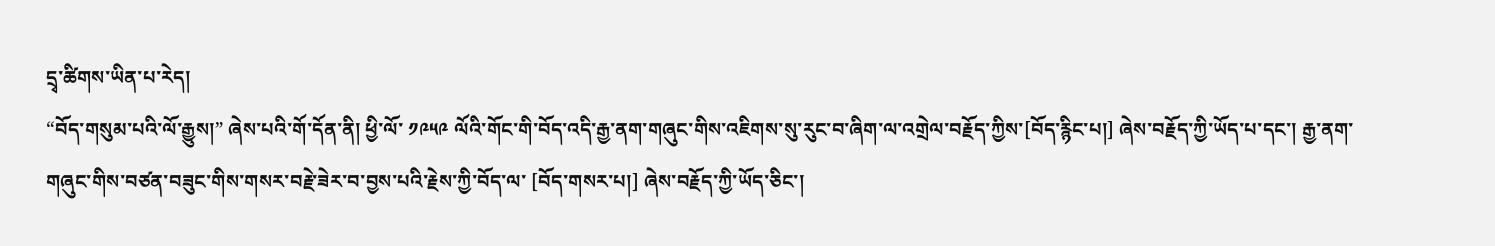དྲྭ་ཚིགས་ཡིན་པ་རེད།
“བོད་གསུམ་པའི་ལོ་རྒྱུས།” ཞེས་པའི་གོ་དོན་ནི། ཕྱི་ལོ་ ༡༩༥༩ ལོའི་གོང་གི་བོད་འདི་རྒྱ་ནག་གཞུང་གིས་འཇིགས་སུ་རུང་བ་ཞིག་ལ་འགྲེལ་བརྗོད་ཀྱིས་[བོད་རྙིང་པ།] ཞེས་བརྗོད་ཀྱི་ཡོད་པ་དང་། རྒྱ་ནག་གཞུང་གིས་བཙན་བཟུང་གིས་གསར་བརྗེ་ཟེར་བ་བྱས་པའི་རྗེས་ཀྱི་བོད་ལ་ [བོད་གསར་པ།] ཞེས་བརྗོད་ཀྱི་ཡོད་ཅིང་།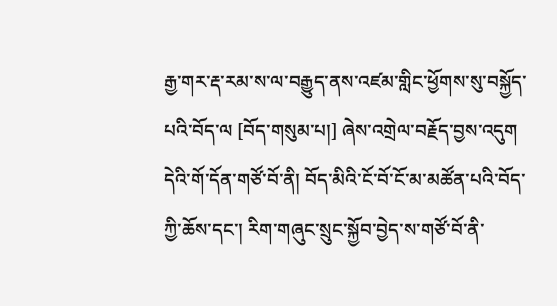རྒྱ་གར་རྡ་རམ་ས་ལ་བརྒྱུད་ནས་འཛམ་གླིང་ཕྱོགས་སུ་བསྐྱོད་པའི་བོད་ལ [བོད་གསུམ་པ།] ཞེས་འགྲེལ་བརྗོད་བྱས་འདུག དེའི་གོ་དོན་གཙོ་བོ་ནི། བོད་མིའི་ངོ་བོ་ངོ་མ་མཚོན་པའི་བོད་ཀྱི་ཆོས་དང་། རིག་གཞུང་སྲུང་སྐྱོབ་བྱེད་ས་གཙོ་བོ་ནི་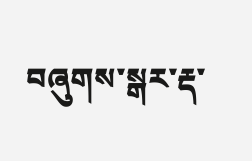བཞུགས་སྒར་རྡ་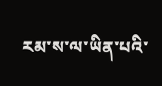རམ་ས་ལ་ཡིན་པའི་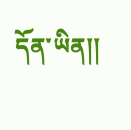དོན་ཡིན།།